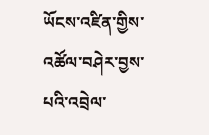ཡོངས་འཛིན་གྱིས་འཚོལ་བཤེར་བྱས་པའི་འབྲེལ་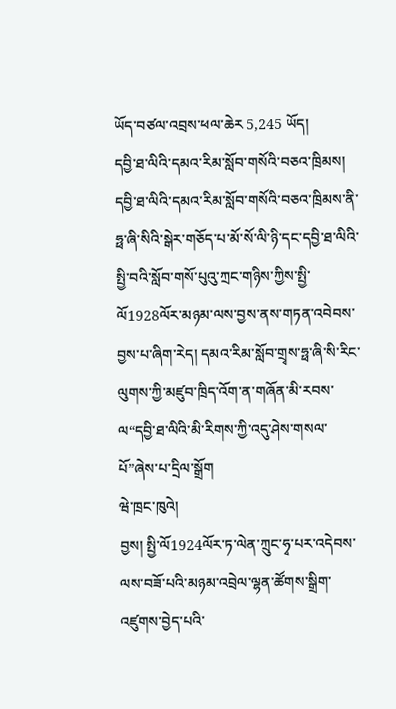ཡོད་བཙལ་འབྲས་ཕལ་ཆེར 5,245 ཡོད།
དབྱི་ཐ་ལིའི་དམའ་རིམ་སློབ་གསོའི་བཅའ་ཁྲིམས།
དབྱི་ཐ་ལིའི་དམའ་རིམ་སློབ་གསོའི་བཅའ་ཁྲིམས་ནི་ཧྥ་ཞི་སིའི་སྒེར་གཅོད་པ་མོ་སོ་ལི་ཉི་དང་དབྱི་ཐ་ལིའི་སྤྱི་བའི་སློབ་གསོ་པུའུ་ཀྲང་གཉིས་ཀྱིས་སྤྱི་ལོ1928ལོར་མཉམ་ལས་བྱས་ནས་གཏན་འབེབས་བྱས་པ་ཞིག་རེད། དམའ་རིམ་སློབ་གྲྭས་ཧྥ་ཞི་སི་རིང་ལུགས་ཀྱི་མཛུབ་ཁྲིད་འོག་ན་གཞོན་མི་རབས་ལ“དབྱི་ཐ་ལིའི་མི་རིགས་ཀྱི་འདུ་ཤེས་གསལ་པོ”ཞེས་པ་དྲིལ་སྒྲོག
ཝེ་ཁྲང་ཁུའེ།
བྱས། སྤྱི་ལོ1924ལོར་ཏ་ལེན་ཀྲུང་ཧྭ་པར་འདེབས་ལས་བཟོ་པའི་མཉམ་འབྲེལ་ལྷན་ཚོགས་སྒྲིག་འཛུགས་བྱེད་པའི་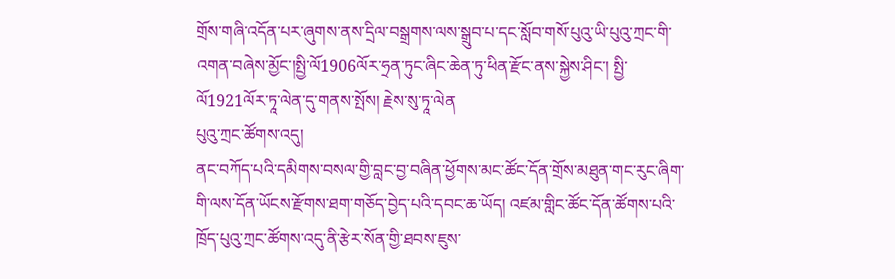གྲོས་གཞི་འདོན་པར་ཞུགས་ནས་དྲིལ་བསྒྲགས་ལས་སྒྲུབ་པ་དང་སློབ་གསོ་པུའུ་ཡི་པུའུ་ཀྲང་གི་འགན་བཞེས་མྱོང་།སྤྱི་ལོ1906ལོར་ཧྲན་ཏུང་ཞིང་ཆེན་ཏུ་ཕིན་རྫོང་ནས་སྐྱེས་ཤིང་། སྤྱི་ལོ1921ལོར་ཏཱ་ལེན་དུ་གནས་སྤོས། རྗེས་སུ་ཏཱ་ལེན
པུའུ་ཀྲང་ཚོགས་འདུ།
ནང་བཀོད་པའི་དམིགས་བསལ་གྱི་བླང་བྱ་བཞིན་ཕྱོགས་མང་ཚོང་དོན་གྲོས་མཐུན་གང་རུང་ཞིག་གི་ལས་དོན་ཡོངས་རྫོགས་ཐག་གཅོད་བྱེད་པའི་དབང་ཆ་ཡོད། འཛམ་གླིང་ཚོང་དོན་ཚོགས་པའི་ཁྲོད་པུའུ་ཀྲང་ཚོགས་འདུ་ནི་རྩེར་སོན་གྱི་ཐབས་ཇུས་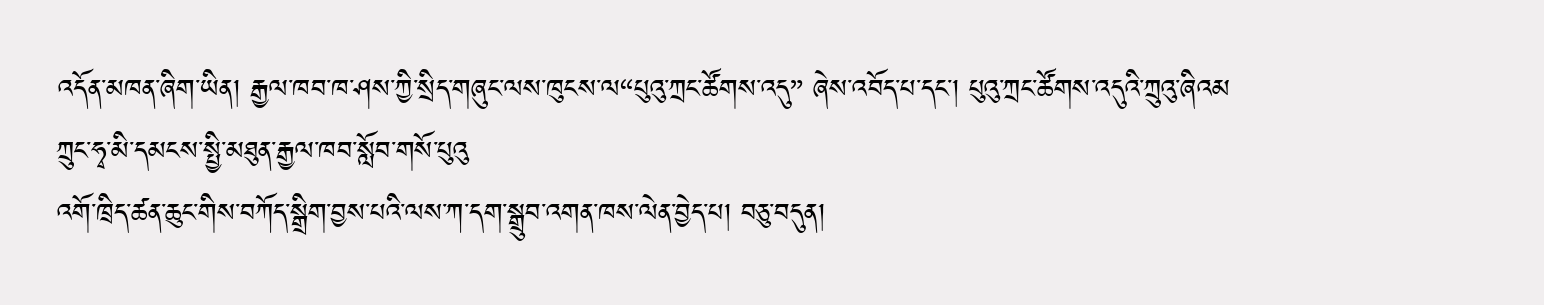འདོན་མཁན་ཞིག་ཡིན། རྒྱལ་ཁབ་ཁ་ཤས་ཀྱི་སྲིད་གཞུང་ལས་ཁུངས་ལ“པུའུ་ཀྲང་ཚོགས་འདུ” ཞེས་འབོད་པ་དང་། པུའུ་ཀྲང་ཚོགས་འདུའི་ཀྲུའུ་ཞིའམ
ཀྲུང་ཧྭ་མི་དམངས་སྤྱི་མཐུན་རྒྱལ་ཁབ་སློབ་གསོ་པུའུ
འགོ་ཁྲིད་ཚན་ཆུང་གིས་བཀོད་སྒྲིག་བྱས་པའི་ལས་ཀ་དག་སྒྲུབ་འགན་ཁས་ལེན་བྱེད་པ། བཅུ་བདུན།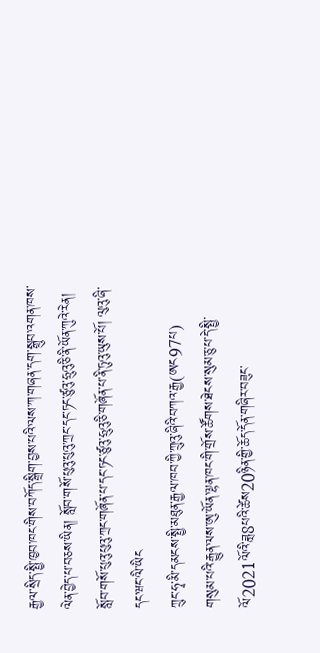རྒྱལ་སྲིད་སྤྱི་ཁྱབ་ཁང་གིས་བཀོད་སྒྲིག་བྱས་པའི་ལས་ཀ་གཞན་དག་སྒྲུབ་འགན་ཁས་ལེན་བྱེད་པ་བཅས་ཡིན། སློབ་གསོ་པུའུ་པུའུ་ཀྲང་དང་ཏང་ཙུའུ་ཧྲུའུ་ཅི་ནི་ཡོན་ཀུའེ་རེན། སློབ་གསོ་པུའུ་པུའུ་ཀྲང་གཞོན་པ་དང་ཏང་ཙུའུ་ཧྲུའུ་ཅི་གཞོན་པ་ནི་ཏུའུ་ཡུས་པོ། ལུའུ་ཞི་དང་ཝང་ལི་ཡིང
ཀྲུང་ཧྭ་མི་དམངས་སྤྱི་མཐུན་རྒྱལ་ཁབ་ཀྱི་ཀྲུའུ་ཞིའི་བཀའ་རྒྱ(ཨང97པ)
གསུམ་པའི་རྒྱུན་ལས་ཨུ་ཡོན་ལྷན་ཁང་གི་གྲོས་ཚོགས་ཐེངས་སུམ་ཅུ་པ་དེ་སྤྱི་ལོ2021ལོའི་ཟླ8པའི་ཚེས20ཉིན་གྱི་ཆོད་དོན་གཞིར་བཟུང་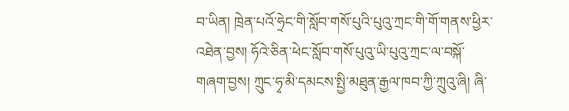བ་ཡིན། ཁྲེན་པའོ་ཧྲེང་གི་སློབ་གསོ་པུའི་པུའུ་ཀྲང་གི་གོ་གནས་ཕྱིར་འཐེན་བྱས། ཧོའེ་ཅིན་ཕེང་སློབ་གསོ་པུའུ་ཡི་པུའུ་ཀྲང་ལ་བསྐོ་གཞག་བྱས། ཀྲུང་ཧྭ་མི་དམངས་སྤྱི་མཐུན་རྒྱལ་ཁབ་ཀྱི་ཀྲུའུ་ཞི། ཞི་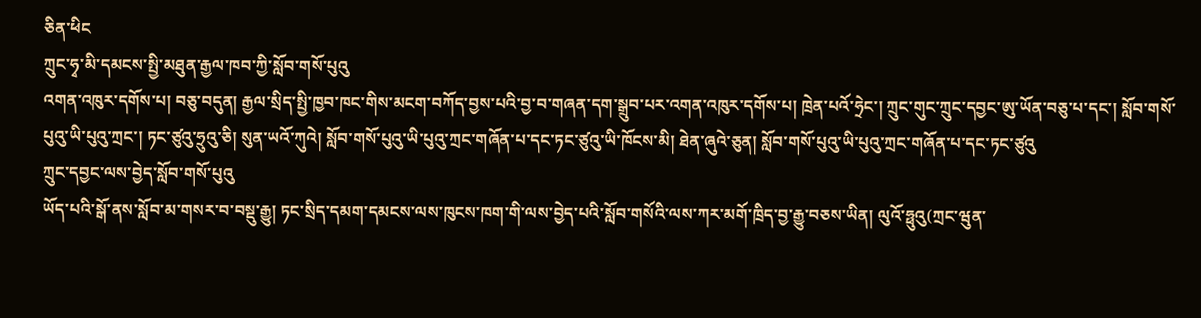ཅིན་ཕིང
ཀྲུང་ཧྭ་མི་དམངས་སྤྱི་མཐུན་རྒྱལ་ཁབ་ཀྱི་སློབ་གསོ་པུའུ
འགན་འཁུར་དགོས་པ། བཅུ་བདུན། རྒྱལ་སྲིད་སྤྱི་ཁྱབ་ཁང་གིས་མངག་བཀོད་བྱས་པའི་བྱ་བ་གཞན་དག་སྒྲུབ་པར་འགན་འཁུར་དགོས་པ། ཁྲེན་པའོ་ཧྲེང་། ཀྲུང་གུང་ཀྲུང་དབྱང་ཨུ་ཡོན་བཅུ་པ་དང་། སློབ་གསོ་པུའུ་ཡི་པུའུ་ཀྲང་། ཏང་ཙུའུ་ཧྲུའུ་ཅི། སུན་ཡའོ་ཀུའེ། སློབ་གསོ་པུའུ་ཡི་པུའུ་ཀྲང་གཞོན་པ་དང་ཏང་ཙུའུ་ཡི་ཁོངས་མི། ཐེན་ཞུའེ་ཅུན། སློབ་གསོ་པུའུ་ཡི་པུའུ་ཀྲང་གཞོན་པ་དང་ཏང་ཙུའུ
ཀྲུང་དབྱང་ལས་བྱེད་སློབ་གསོ་པུའུ
ཡོད་པའི་སྒོ་ནས་སློབ་མ་གསར་བ་བསྡུ་རྒྱུ། ཏང་སྲིད་དམག་དམངས་ལས་ཁུངས་ཁག་གི་ལས་བྱེད་པའི་སློབ་གསོའི་ལས་ཀར་མགོ་ཁྲིད་བྱ་རྒྱུ་བཅས་ཡིན། ལུའོ་ཧྥུའུ(ཀྲང་ཝུན་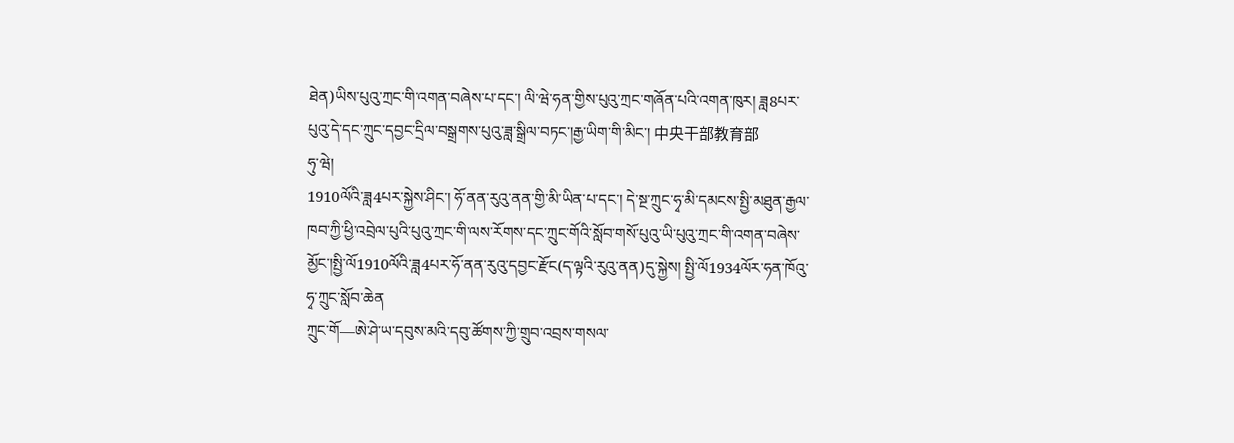ཐེན)ཡིས་པུའུ་ཀྲང་གི་འགན་བཞེས་པ་དང་། ལི་ཝེ་ཧན་གྱིས་པུའུ་ཀྲང་གཞོན་པའི་འགན་ཁུར། ཟླ8པར་པུའུ་དེ་དང་ཀྲུང་དབྱང་དྲིལ་བསྒྲགས་པུའུ་ཟླ་སྒྲིལ་བཏང་།རྒྱ་ཡིག་གི་མིང་། 中央干部教育部
ཧུ་ཝེ།
1910ལོའི་ཟླ4པར་སྐྱེས་ཤིང་། ཧོ་ནན་རུའུ་ནན་གྱི་མི་ཡིན་པ་དང་། དེ་སྔ་ཀྲུང་ཧྭ་མི་དམངས་སྤྱི་མཐུན་རྒྱལ་ཁབ་ཀྱི་ཕྱི་འབྲེལ་པུའི་པུའུ་ཀྲང་གི་ལས་རོགས་དང་ཀྲུང་གོའི་སློབ་གསོ་པུའུ་ཡི་པུའུ་ཀྲང་གི་འགན་བཞེས་མྱོང་།སྤྱི་ལོ1910ལོའི་ཟླ4པར་ཧོ་ནན་རུའུ་དབྱང་རྫོང(ད་ལྟའི་རུའུ་ནན)དུ་སྐྱེས། སྤྱི་ལོ1934ལོར་ཧན་ཁོའུ་ཧྭ་ཀྲུང་སློབ་ཆེན
ཀྲུང་གོ—ཨེ་ཤེ་ཡ་དབུས་མའི་དབུ་ཚོགས་ཀྱི་གྲུབ་འབྲས་གསལ་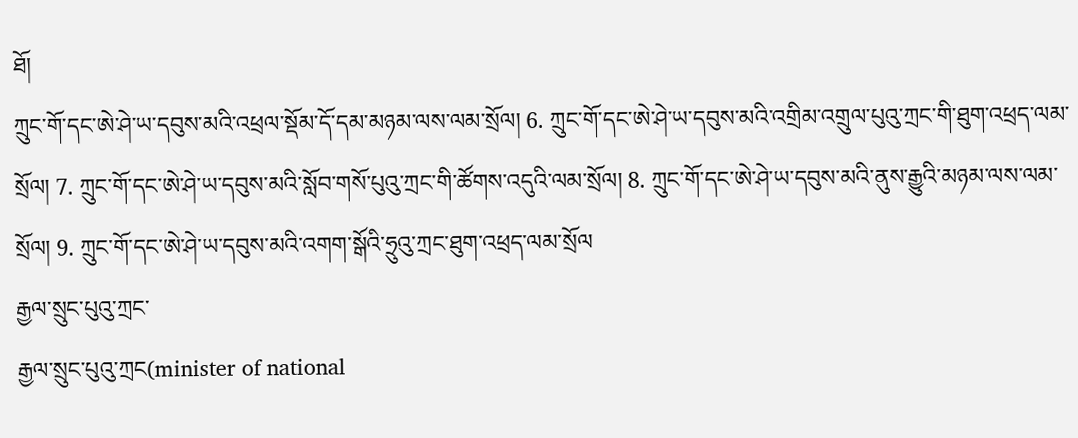ཐོ།
ཀྲུང་གོ་དང་ཨེ་ཤེ་ཡ་དབུས་མའི་འཕྲལ་སྡོམ་དོ་དམ་མཉམ་ལས་ལམ་སྲོལ། 6. ཀྲུང་གོ་དང་ཨེ་ཤེ་ཡ་དབུས་མའི་འགྲིམ་འགྲུལ་པུའུ་ཀྲང་གི་ཐུག་འཕྲད་ལམ་སྲོལ། 7. ཀྲུང་གོ་དང་ཨེ་ཤེ་ཡ་དབུས་མའི་སློབ་གསོ་པུའུ་ཀྲང་གི་ཚོགས་འདུའི་ལམ་སྲོལ། 8. ཀྲུང་གོ་དང་ཨེ་ཤེ་ཡ་དབུས་མའི་ནུས་རྒྱུའི་མཉམ་ལས་ལམ་སྲོལ། 9. ཀྲུང་གོ་དང་ཨེ་ཤེ་ཡ་དབུས་མའི་འགག་སྒོའི་ཧྲུའུ་ཀྲང་ཐུག་འཕྲད་ལམ་སྲོལ
རྒྱལ་སྲུང་པུའུ་ཀྲང་
རྒྱལ་སྲུང་པུའུ་ཀྲང(minister of national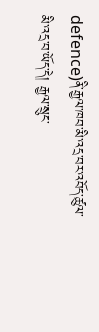defence)ནི་རྒྱལ་ཁབ་མི་འདྲ་བར་འབོད་ཚུལ་མི་འདྲ་བ་ཡོད་དེ། རྒྱལ་སྲུང་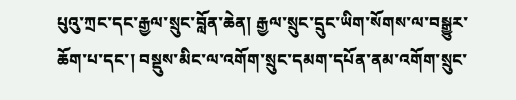པུའུ་ཀྲང་དང་རྒྱལ་སྲུང་བློན་ཆེན། རྒྱལ་སྲུང་དྲུང་ཡིག་སོགས་ལ་བསྒྱུར་ཆོག་པ་དང་། བསྡུས་མིང་ལ་འགོག་སྲུང་དམག་དཔོན་ནམ་འགོག་སྲུང་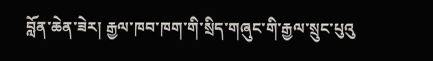བློན་ཆེན་ཟེར། རྒྱལ་ཁབ་ཁག་གི་སྲིད་གཞུང་གི་རྒྱལ་སྲུང་པུའུ